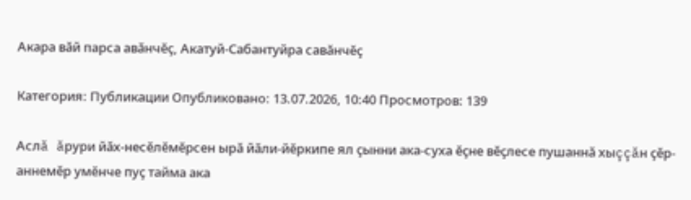Акара вăй парса авăнчĕç, Акатуй-Сабантуйра савăнчĕç

Категория: Публикации Опубликовано: 13.07.2026, 10:40 Просмотров: 139

Аслă ăрури йăх-несĕлĕмĕрсен ырă йăли-йĕркипе ял çынни ака-суха ĕçне вĕçлесе пушаннă хыççăн çĕр-аннемĕр умĕнче пуç тайма ака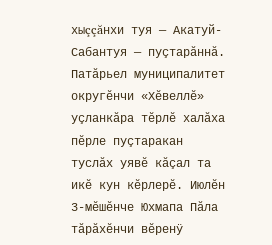хыççăнхи туя — Акатуй-Сабантуя — пуçтарăннă. Патăрьел муниципалитет округĕнчи «Хĕвеллĕ» уçланкăра тĕрлĕ халăха пĕрле пуçтаракан туслăх уявĕ кăçал та икĕ кун кĕрлерĕ. Июлĕн 3-мĕшĕнче Юхмапа Пăла тăрăхĕнчи вĕренÿ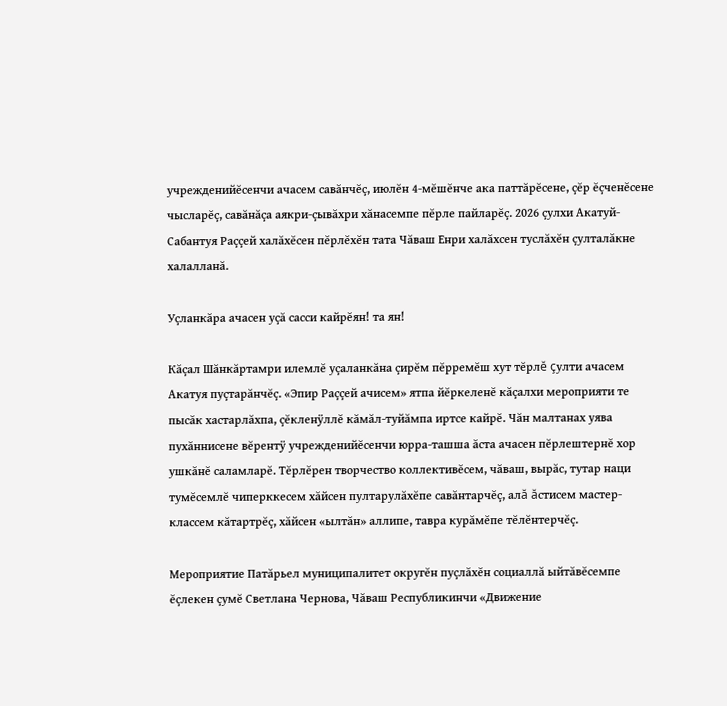учрежденийĕсенчи ачасем савăнчĕç, июлĕн 4-мĕшĕнче ака паттăрĕсене, çĕр ĕçченĕсене чысларĕç, савăнăçа аякри-çывăхри хăнасемпе пĕрле пайларĕç. 2026 çулхи Акатуй-Сабантуя Раççей халăхĕсен пĕрлĕхĕн тата Чăваш Енри халăхсен туслăхĕн çулталăкне халалланă.

Уçланкăра ачасен уçă сасси кайрĕян! та ян!

Кăçал Шăнкăртамри илемлĕ уçаланкăна çирĕм пĕрремĕш хут тĕрлĕ çулти ачасем Акатуя пуçтарăнчĕç. «Эпир Раççей ачисем» ятпа йĕркеленĕ кăçалхи мероприяти те пысăк хастарлăхпа, çĕкленÿллĕ кăмăл-туйăмпа иртсе кайрĕ. Чăн малтанах уява пухăннисене вĕрентÿ учрежденийĕсенчи юрра-ташша ăста ачасен пĕрлештернĕ хор ушкăнĕ саламларĕ. Тĕрлĕрен творчество коллективĕсем, чăваш, вырăс, тутар наци тумĕсемлĕ чиперккесем хăйсен пултарулăхĕпе савăнтарчĕç, алă ăстисем мастер-классем кăтартрĕç, хăйсен «ылтăн» аллипе, тавра курăмĕпе тĕлĕнтерчĕç.

Мероприятие Патăрьел муниципалитет округĕн пуçлăхĕн социаллă ыйтăвĕсемпе ĕçлекен çумĕ Светлана Чернова, Чăваш Республикинчи «Движение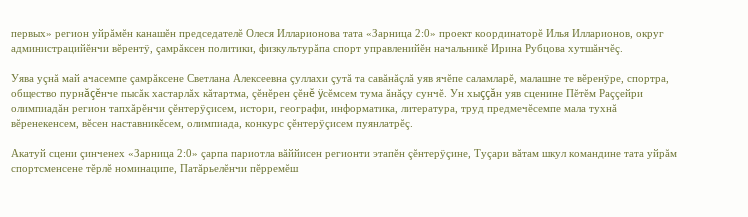первых» регион уйрăмĕн канашĕн председателĕ Олеся Илларионова тата «Зарница 2:0» проект координаторĕ Илья Илларионов, округ администрацийĕнчи вĕрентÿ, çамрăксен политики, физкультурăпа спорт управленийĕн начальникĕ Ирина Рубцова хутшăнчĕç.

Уява уçнă май ачасемпе çамрăксене Светлана Алексеевна çуллахи çутă та савăнăçлă уяв ячĕпе саламларĕ, малашне те вĕренÿре, спортра, общество пурнăçĕнче пысăк хастарлăх кăтартма, çĕнĕрен çĕнĕ ÿсĕмсем тума ăнăçу сунчĕ. Ун хыççăн уяв сценине Пĕтĕм Раççейри олимпиадăн регион тапхăрĕнчи çĕнтерÿçисем, истори, географи, информатика, литература, труд предмечĕсемпе мала тухнă вĕренекенсем, вĕсен наставникĕсем, олимпиада, конкурс çĕнтерÿçисем пуянлатрĕç.

Акатуй сцени çинченех «Зарница 2:0» çарпа париотла вăййисен регионти этапĕн çĕнтерÿçине, Туçари вăтам шкул командине тата уйрăм спортсменсене тĕрлĕ номинаципе, Патăрьелĕнчи пĕрремĕш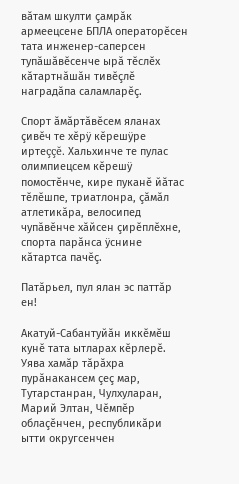вăтам шкулти çамрăк армеецсене БПЛА операторĕсен тата инженер-саперсен тупăшăвĕсенче ырă тĕслĕх кăтартнăшăн тивĕçлĕ наградăпа саламларĕç.

Спорт ăмăртăвĕсем яланах çивĕч те хĕрÿ кĕрешÿре иртеççĕ. Хальхинче те пулас олимпиецсем кĕрешÿ помостĕнче, кире пуканĕ йăтас тĕлĕшпе, триатлонра, çăмăл атлетикăра, велосипед чупăвĕнче хăйсен çирĕплĕхне, спорта парăнса ÿснине кăтартса пачĕç.

Патăрьел, пул ялан эс паттăр ен!

Акатуй-Сабантуйăн иккĕмĕш кунĕ тата ытларах кĕрлерĕ. Уява хамăр тăрăхра пурăнакансем çеç мар, Тутарстанран, Чулхуларан, Марий Элтан, Чĕмпĕр облаçĕнчен, республикăри ытти округсенчен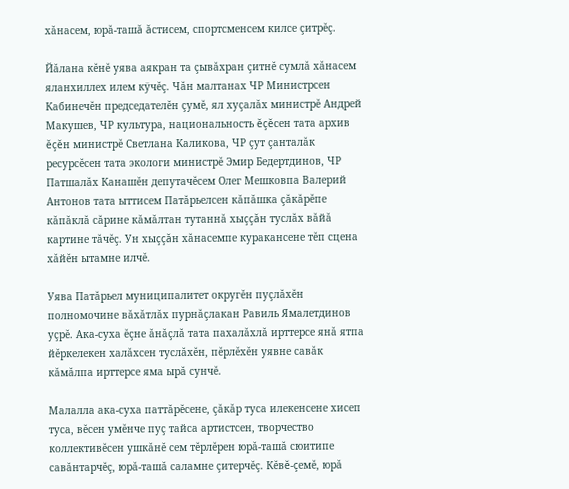хăнасем, юрă-ташă ăстисем, спортсменсем килсе çитрĕç.

Йăлана кĕнĕ уява аякран та çывăхран çитнĕ сумлă хăнасем яланхиллех илем кÿчĕç. Чăн малтанах ЧР Министрсен Кабинечĕн председателĕн çумĕ, ял хуçалăх министрĕ Андрей Макушев, ЧР культура, национальность ĕçĕсен тата архив ĕçĕн министрĕ Светлана Каликова, ЧР çут çанталăк ресурсĕсен тата экологи министрĕ Эмир Бедертдинов, ЧР Патшалăх Канашĕн депутачĕсем Олег Мешковпа Валерий Антонов тата ыттисем Патăрьелсен кăпăшка çăкăрĕпе кăпăклă сăрине кăмăлтан тутаннă хыççăн туслăх вăйă картине тăчĕç. Ун хыççăн хăнасемпе куракансене тĕп сцена хăйĕн ытамне илчĕ.

Уява Патăрьел муниципалитет округĕн пуçлăхĕн полномочине вăхăтлăх пурнăçлакан Равиль Ямалетдинов уçрĕ. Ака-суха ĕçне ăнăçлă тата пахалăхлă ирттерсе янă ятпа йĕркелекен халăхсен туслăхĕн, пĕрлĕхĕн уявне савăк кăмăлпа ирттерсе яма ырă сунчĕ.

Малалла ака-суха паттăрĕсене, çăкăр туса илекенсене хисеп туса, вĕсен умĕнче пуç тайса артистсен, творчество коллективĕсен ушкăнĕ сем тĕрлĕрен юрă-ташă сюитипе савăнтарчĕç, юрă-ташă саламне çитерчĕç. Кĕвĕ-çемĕ, юрă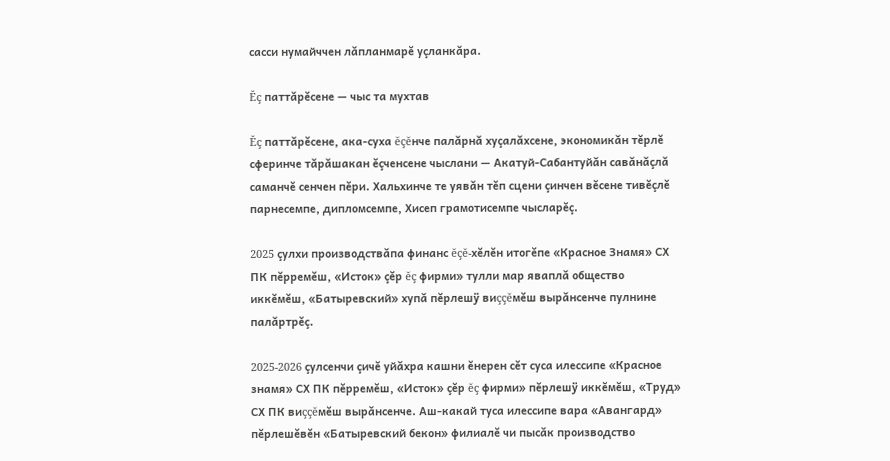сасси нумайччен лăпланмарĕ уçланкăра.

Ĕç паттăрĕсене — чыс та мухтав

Ĕç паттăрĕсене, ака-суха ĕçĕнче палăрнă хуçалăхсене, экономикăн тĕрлĕ сферинче тăрăшакан ĕçченсене чыслани — Акатуй-Сабантуйăн савăнăçлă саманчĕ сенчен пĕри. Хальхинче те уявăн тĕп сцени çинчен вĕсене тивĕçлĕ парнесемпе, дипломсемпе, Хисеп грамотисемпе чысларĕç.

2025 çулхи производствăпа финанс ĕçĕ-хĕлĕн итогĕпе «Красное Знамя» СХ ПК пĕрремĕш, «Исток» çĕр ĕç фирми» тулли мар яваплă общество иккĕмĕш, «Батыревский» хупă пĕрлешÿ виççĕмĕш вырăнсенче пулнине палăртрĕç.

2025-2026 çулсенчи çичĕ уйăхра кашни ĕнерен сĕт суса илессипе «Красное знамя» СХ ПК пĕрремĕш, «Исток» çĕр ĕç фирми» пĕрлешÿ иккĕмĕш, «Труд» СХ ПК виççĕмĕш вырăнсенче. Аш-какай туса илессипе вара «Авангард» пĕрлешĕвĕн «Батыревский бекон» филиалĕ чи пысăк производство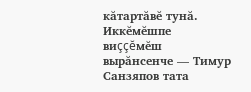кăтартăвĕ тунă. Иккĕмĕшпе виççĕмĕш вырăнсенче — Тимур Санзяпов тата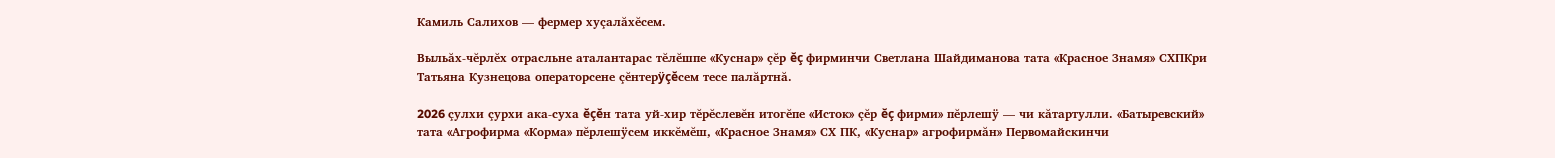Камиль Салихов — фермер хуçалăхĕсем.

Выльăх-чĕрлĕх отрасльне аталантарас тĕлĕшпе «Куснар» çĕр ĕç фирминчи Светлана Шайдиманова тата «Красное Знамя» СХПКри Татьяна Кузнецова операторсене çĕнтерÿçĕсем тесе палăртнă.

2026 çулхи çурхи ака-суха ĕçĕн тата уй-хир тĕрĕслевĕн итогĕпе «Исток» çĕр ĕç фирми» пĕрлешÿ — чи кăтартулли. «Батыревский» тата «Агрофирма «Корма» пĕрлешÿсем иккĕмĕш, «Красное Знамя» СХ ПК, «Куснар» агрофирмăн» Первомайскинчи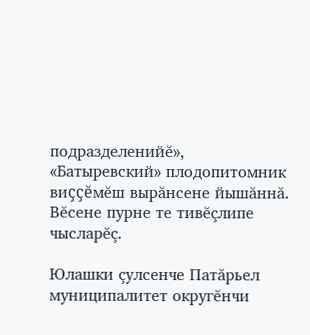подразделенийĕ», «Батыревский» плодопитомник виççĕмĕш вырăнсене йышăннă. Вĕсене пурне те тивĕçлипе чысларĕç.

Юлашки çулсенче Патăрьел муниципалитет округĕнчи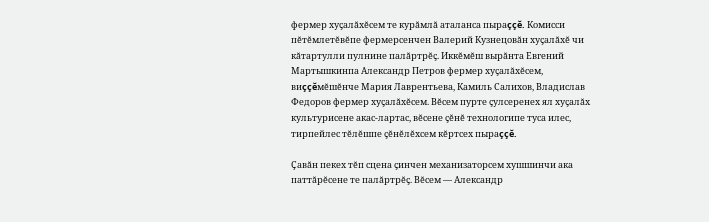фермер хуçалăхĕсем те курăмлă аталанса пыраççĕ. Комисси пĕтĕмлетĕвĕпе фермерсенчен Валерий Кузнецовăн хуçалăхĕ чи кăтартулли пулнине палăртрĕç. Иккĕмĕш вырăнта Евгений Мартышкинпа Александр Петров фермер хуçалăхĕсем, виççĕмĕшĕнче Мария Лаврентьева, Камиль Салихов, Владислав Федоров фермер хуçалăхĕсем. Вĕсем пурте çулсеренех ял хуçалăх культурисене акас-лартас, вĕсене çĕнĕ технологипе туса илес, тирпейлес тĕлĕшпе çĕнĕлĕхсем кĕртсех пыраççĕ.

Çавăн пекех тĕп сцена çинчен механизаторсем хушшинчи ака паттăрĕсене те палăртрĕç. Вĕсем — Александр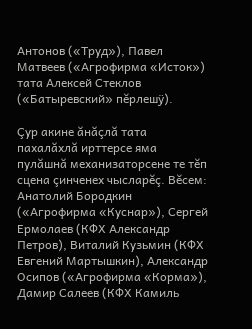Антонов («Труд»), Павел Матвеев («Агрофирма «Исток») тата Алексей Стеклов («Батыревский» пĕрлешÿ).

Çур акине ăнăçлă тата пахалăхлă ирттерсе яма пулăшнă механизаторсене те тĕп сцена çинченех чысларĕç. Вĕсем: Анатолий Бородкин («Агрофирма «Куснар»), Сергей Ермолаев (КФХ Александр Петров), Виталий Кузьмин (КФХ Евгений Мартышкин), Александр Осипов («Агрофирма «Корма»), Дамир Салеев (КФХ Камиль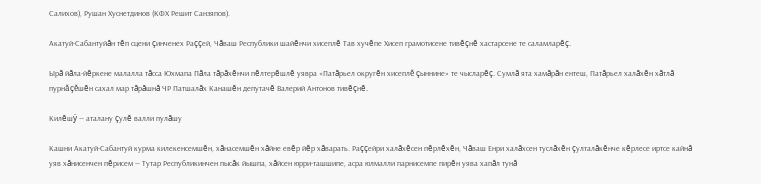Салихов), Рушан Хуснетдинов (КФХ Решит Санзяпов).

Акатуй-Сабантуйăн тĕп сцени çинченех Раççей, Чăваш Республики шайĕнчи хисеплĕ Тав хучĕпе Хисеп грамотисене тивĕçнĕ хастарсене те саламларĕç.

Ырă йăла-йĕркене малалла тăсса Юхмапа Пăла тăрăхĕнчи пĕлтерĕшлĕ уявра «Патăрьел округĕн хисеплĕ çыннине» те чысларĕç. Сумлă ята хамăрăн ентеш, Патăрьел халăхĕн хăтлă пурнăçĕшĕн сахал мар тăрăшнă ЧР Патшалăх Канашĕн депутачĕ Валерий Антонов тивĕçнĕ.

Килĕшÿ — аталану çулĕ валли пулăшу

Кашни Акатуй-Сабантуй курма килекенсемшĕн, хăнасемшĕн хăйне евĕр йĕр хăварать. Раççейри халăхĕсен пĕрлĕхĕн, Чăваш Енри халăхсен туслăхĕн çулталăкĕнче кĕрлесе иртсе кайнă уяв хăнисенчен пĕрисем — Тутар Республикинчен пысăк йышпа, хăйсен юрри-ташшипе, асра юлмалли парнисемпе пирĕн уява хапăл тунă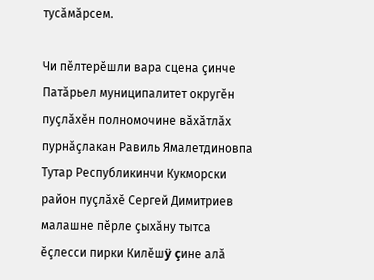тусăмăрсем.

Чи пĕлтерĕшли вара сцена çинче Патăрьел муниципалитет округĕн пуçлăхĕн полномочине вăхăтлăх пурнăçлакан Равиль Ямалетдиновпа Тутар Республикинчи Кукморски район пуçлăхĕ Сергей Димитриев малашне пĕрле çыхăну тытса ĕçлесси пирки Килĕшÿ çине алă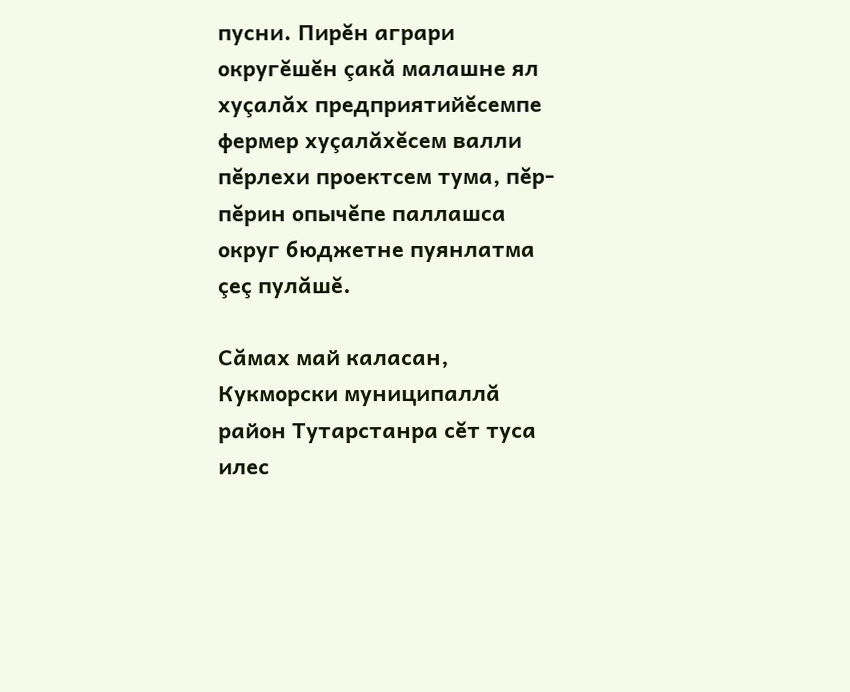пусни. Пирĕн аграри округĕшĕн çакă малашне ял хуçалăх предприятийĕсемпе фермер хуçалăхĕсем валли пĕрлехи проектсем тума, пĕр-пĕрин опычĕпе паллашса округ бюджетне пуянлатма çеç пулăшĕ.

Сăмах май каласан, Кукморски муниципаллă район Тутарстанра сĕт туса илес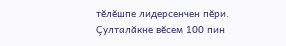тĕлĕшпе лидерсенчен пĕри. Çулталăкне вĕсем 100 пин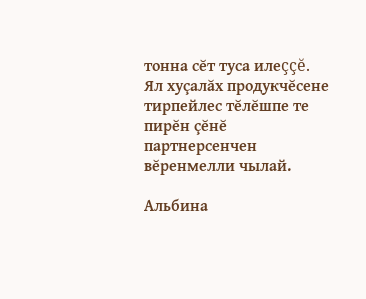тонна сĕт туса илеççĕ. Ял хуçалăх продукчĕсене тирпейлес тĕлĕшпе те пирĕн çĕнĕ партнерсенчен вĕренмелли чылай.

Альбина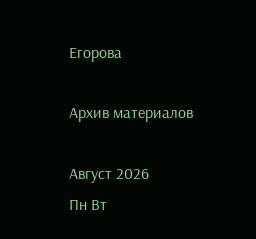Егорова

Архив материалов

Август 2026
Пн Вт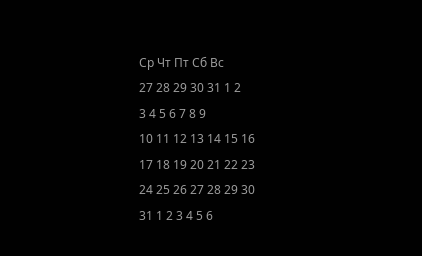Ср Чт Пт Сб Вс
27 28 29 30 31 1 2
3 4 5 6 7 8 9
10 11 12 13 14 15 16
17 18 19 20 21 22 23
24 25 26 27 28 29 30
31 1 2 3 4 5 6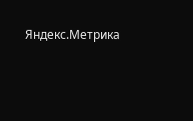Яндекс.Метрика